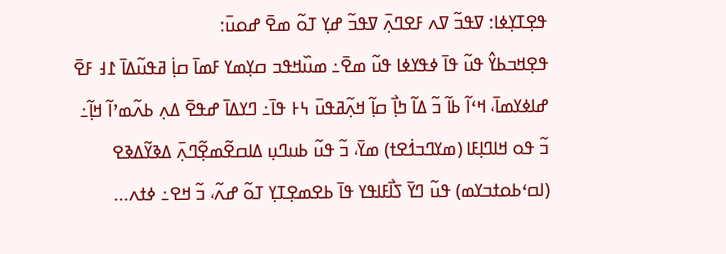ߟߐ߲ߠߌ߲ߦߊ: ߜߟߏ߬ ߜߍ ߓߐߣߍ߲߫ ߜߟߏ߬ ߝߌ߲ ߠߋ߬ ߘߐ߫ ߝߋߎ߫:
ߟߐ߲ߞߏߕߌ߮ ߟߎ߬ ߟߊ߫ ߦߟߌߦߊ ߟߎ߬ ߘߐ߫߸ ߘߎ߰ߞߟߏ ߛߌ߲ߘߌ ߓߘߊ߫ ߛߊ߲߭ ߥߟߎ߬ߡߊ߫ ߁߃ ߓߐ߫ ߝߊߦߌߘߊ߫، ߞߵߊ߬ ߕߊ߬ ߏ߬ ߡߊ߬ ߤߊ߲߯ ߛߊ߲߬ ߞߍ߲߬ߥߟߎ߫ ߆߅ ߟߊ߫߸ ߣߌߡߊ߫ ߝߟߐ߫ ߡߍ߲ ߕߍ߬ߘߴߊ߬ ߞߊ߲߬߸ ߏ߬ ߟߋ ߞߊߣߊ߲ߓߊ (ߘߌߣߏߗ߭ߐߙ) ߘߌ߫، ߏ߬ ߟߎ߬ ߕߎߣߎ߲ ߡߊߛߐ߬ߘߐ߲߬ߣߍ߲߫ ߡߢߌ߬ߡߢߐ (ߊߛߵߕߋߙߏߌߘ) ߟߎ߬ ߣߌ߫ ߖߊ߯ߓߊߟߌ ߟߊ߫ ߕߐߘߐ߲ߠߌ߲ ߠߋ߬ ߝߍ߬، ߏ߬ ߞߐ߸ ߦߙߍ...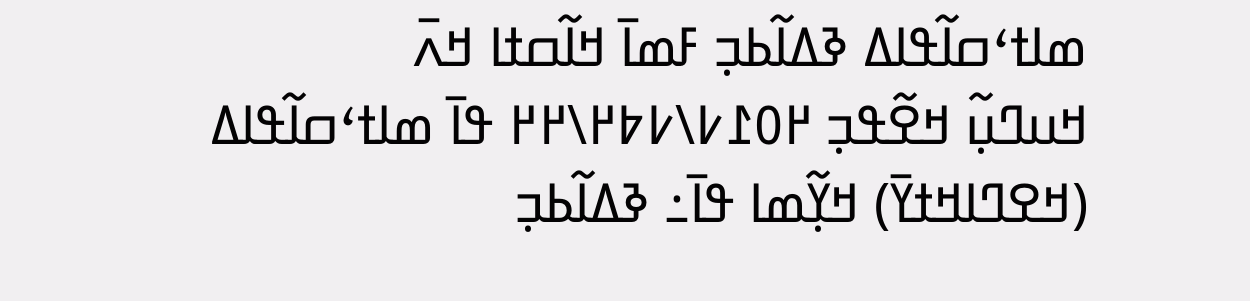ߘߊߙߵߛߊ߬ߟߊߡ ߢߡߊ߬ߕߏ߲ ߓߘߊ߫ ߞߊ߬ߛߙߊ ߞߍ߫
ߞߎߣߎ߲߬ ߞߐ߬ߟߏ߲ ߂߀߁߇\߇߈߂\߂߂ ߟߊ߫ ߘߊߙߵߛߊ߬ߟߊߡ (ߞߐߣߊߞߙߌ߫) ߞߌ߲߬ߘߊ ߟߊ߫߸ ߢߡߊ߬ߕߏ߲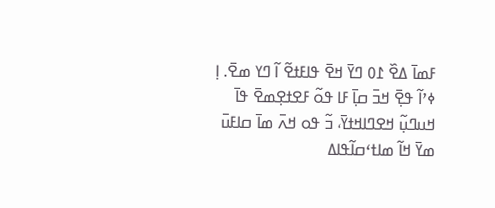ߓߘߊ߫ ߡߐ߰ ߁߀ ߣߌ߫ ߞߐ߫ ߟߊߓߙߐ߬ ߊ߬ ߣߌ ߘߐ߫. ߊ߲ ߦߴߊ߬ ߟߐ߲߫ ߞߏ߫ ߛߊ߲߫ ߓߊ ߟߋ߬ ߓߐߙߐ߲ߘߐ߫ ߟߊ߫ ߞߎߣߎ߲߬ ߞߐߣߊߞߙߌ߫، ߏ߬ ߟߋ ߞߍ߫ ߘߊ߫ ߛߊߓߎ߫ ߘߌ߫ ߞߊ߬ ߘߊߙߵߛߊ߬ߟߊߡ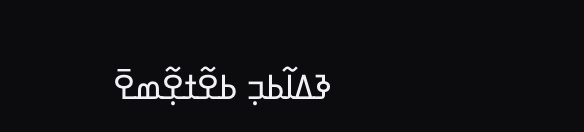ߢߡߊ߬ߕߏ߲ ߕߐ߬ߙߐ߲߬ߘߐ߫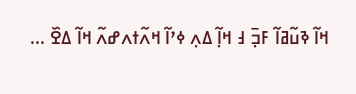ߞߊ߬ ߢߎ߬ߥߊ߬ ߓߏ߲߫ ߃ ߞߊ߲߬ ߡߍ߲ ߦߴߊ߬ ߞߍ߬ߙߍߝߍ߬ ߞߊ߬ ߡߐ߰ ...